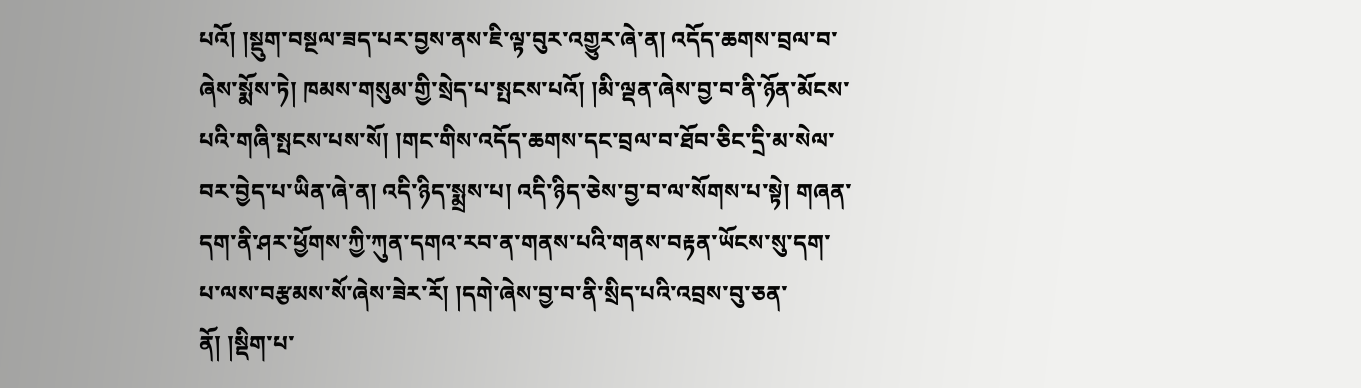པའོ། །སྡུག་བསྔལ་ཟད་པར་བྱས་ནས་ཇི་ལྟ་བུར་འགྱུར་ཞེ་ན། འདོད་ཆགས་བྲལ་བ་ཞེས་སྨོས་ཏེ། ཁམས་གསུམ་གྱི་སྲེད་པ་སྤངས་པའོ། །མི་ལྡན་ཞེས་བྱ་བ་ནི་ཉོན་མོངས་པའི་གཞི་སྤངས་པས་སོ། །གང་གིས་འདོད་ཆགས་དང་བྲལ་བ་ཐོབ་ཅིང་དྲི་མ་སེལ་བར་བྱེད་པ་ཡིན་ཞེ་ན། འདི་ཉིད་སྨྲས་པ། འདི་ཉིད་ཅེས་བྱ་བ་ལ་སོགས་པ་སྟེ། གཞན་དག་ནི་ཤར་ཕྱོགས་ཀྱི་ཀུན་དགའ་རབ་ན་གནས་པའི་གནས་བརྟན་ཡོངས་སུ་དག་པ་ལས་བརྩམས་སོ་ཞེས་ཟེར་རོ། །དགེ་ཞེས་བྱ་བ་ནི་སྲིད་པའི་འབྲས་བུ་ཅན་ནོ། །སྡིག་པ་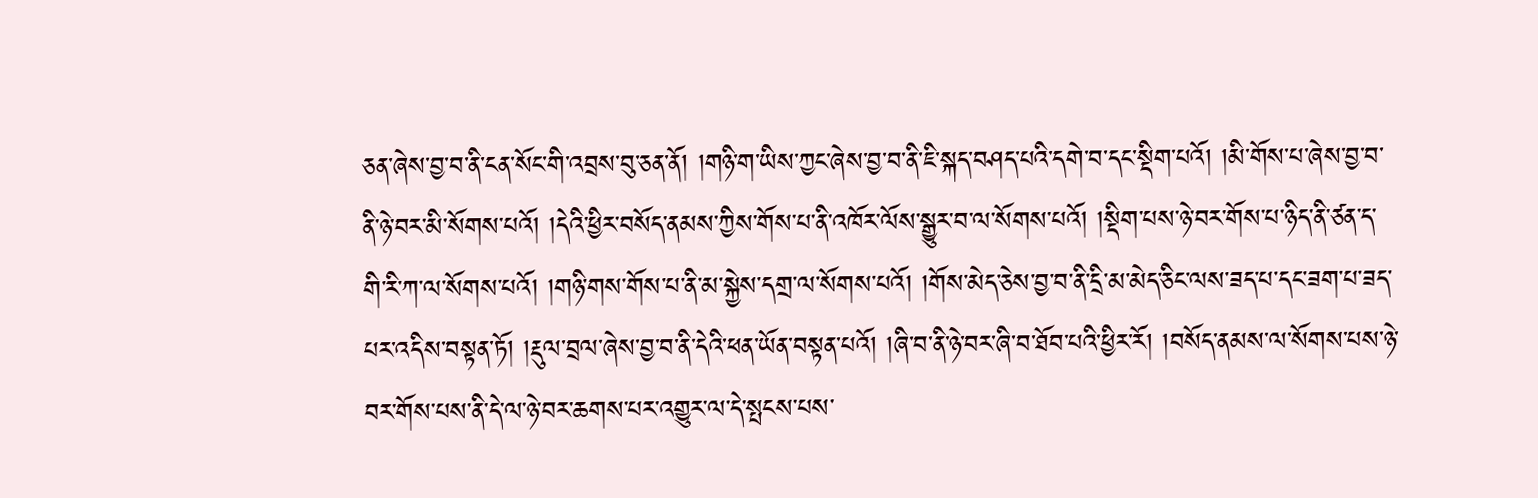ཅན་ཞེས་བྱ་བ་ནི་ངན་སོང་གི་འབྲས་བུ་ཅན་ནོ། །གཉི་ག་ཡིས་ཀྱང་ཞེས་བྱ་བ་ནི་ཇི་སྐད་བཤད་པའི་དགེ་བ་དང་སྡིག་པའོ། །མི་གོས་པ་ཞེས་བྱ་བ་ནི་ཉེ་བར་མི་སོགས་པའོ། །དེའི་ཕྱིར་བསོད་ནམས་ཀྱིས་གོས་པ་ནི་འཁོར་ལོས་སྒྱུར་བ་ལ་སོགས་པའོ། །སྡིག་པས་ཉེ་བར་གོས་པ་ཉིད་ནི་ཙན་ད་གི་རི་ཀ་ལ་སོགས་པའོ། །གཉི་གས་གོས་པ་ནི་མ་སྐྱེས་དགྲ་ལ་སོགས་པའོ། །གོས་མེད་ཅེས་བྱ་བ་ནི་དྲི་མ་མེད་ཅིང་ལས་ཟད་པ་དང་ཟག་པ་ཟད་པར་འདིས་བསྟན་ཏོ། །རྡུལ་བྲལ་ཞེས་བྱ་བ་ནི་དེའི་ཕན་ཡོན་བསྟན་པའོ། །ཞི་བ་ནི་ཉེ་བར་ཞི་བ་ཐོབ་པའི་ཕྱིར་རོ། །བསོད་ནམས་ལ་སོགས་པས་ཉེ་བར་གོས་པས་ནི་དེ་ལ་ཉེ་བར་ཆགས་པར་འགྱུར་ལ་དེ་སྤངས་པས་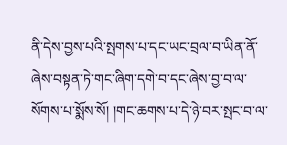ནི་དེས་བྱས་པའི་སྤགས་པ་དང་ཡང་བྲལ་བ་ཡིན་ནོ་ཞེས་བསྟན་ཏེ་གང་ཞིག་དགེ་བ་དང་ཞེས་བྱ་བ་ལ་སོགས་པ་སྨོས་སོ། །གང་ཆགས་པ་དེ་ཉེ་བར་སྤང་བ་ལ་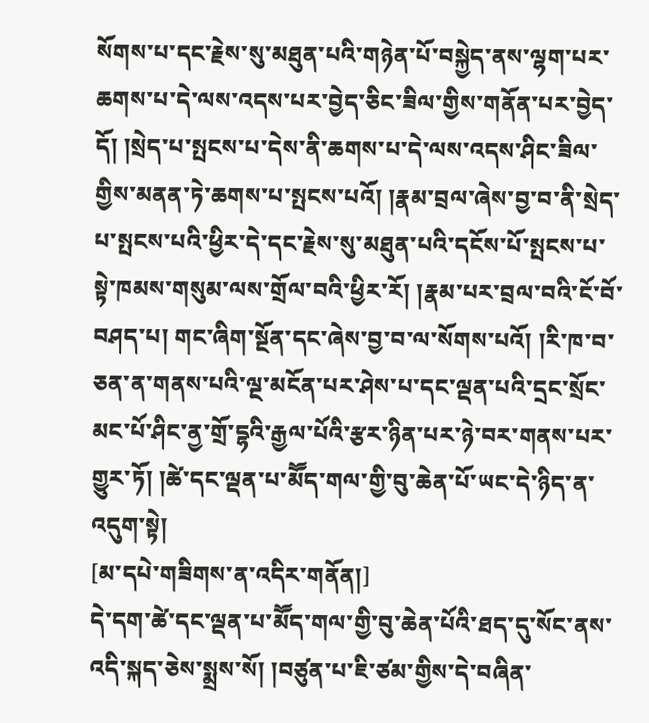སོགས་པ་དང་རྗེས་སུ་མཐུན་པའི་གཉེན་པོ་བསྐྱེད་ནས་ལྷག་པར་ཆགས་པ་དེ་ལས་འདས་པར་བྱེད་ཅིང་ཟིལ་གྱིས་གནོན་པར་བྱེད་དོ། །སྲེད་པ་སྤངས་པ་དེས་ནི་ཆགས་པ་དེ་ལས་འདས་ཤིང་ཟིལ་གྱིས་མནན་ཏེ་ཆགས་པ་སྤངས་པའོ། །རྣམ་བྲལ་ཞེས་བྱ་བ་ནི་སྲེད་པ་སྤངས་པའི་ཕྱིར་དེ་དང་རྗེས་སུ་མཐུན་པའི་དངོས་པོ་སྤངས་པ་སྟེ་ཁམས་གསུམ་ལས་གྲོལ་བའི་ཕྱིར་རོ། །རྣམ་པར་བྲལ་བའི་ངོ་བོ་བཤད་པ། གང་ཞིག་སྔོན་དང་ཞེས་བྱ་བ་ལ་སོགས་པའོ། །རི་ཁ་བ་ཅན་ན་གནས་པའི་ལྔ་མངོན་པར་ཤེས་པ་དང་ལྡན་པའི་དྲང་སྲོང་མང་པོ་ཤིང་ནྱ་གྲོ་དྷའི་རྒྱལ་པོའི་རྩར་ཉིན་པར་ཉེ་བར་གནས་པར་གྱུར་ཏོ། །ཚེ་དང་ལྡན་པ་མཽད་གལ་གྱི་བུ་ཆེན་པོ་ཡང་དེ་ཉིད་ན་འདུག་སྟེ།
[མ་དཔེ་གཟིགས་ན་འདིར་གནོན།]
དེ་དག་ཚེ་དང་ལྡན་པ་མཽད་གལ་གྱི་བུ་ཆེན་པོའི་ཐད་དུ་སོང་ནས་འདི་སྐད་ཅེས་སྨྲས་སོ། །བཙུན་པ་ཇི་ཙམ་གྱིས་དེ་བཞིན་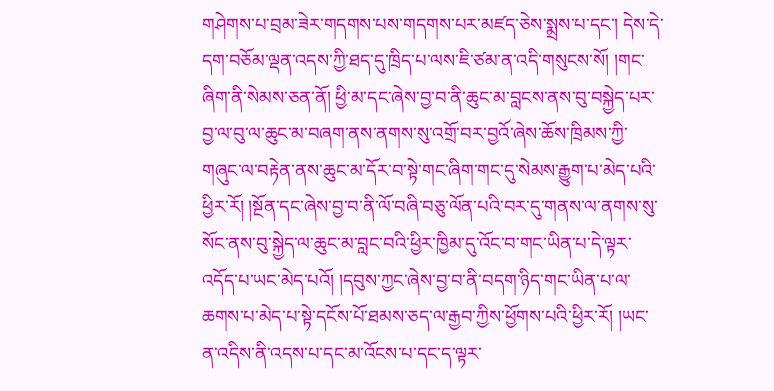གཤེགས་པ་བྲམ་ཟེར་གདགས་པས་གདགས་པར་མཛད་ཅེས་སྨྲས་པ་དང་། དེས་དེ་དག་བཅོམ་ལྡན་འདས་ཀྱི་ཐད་དུ་ཁྲིད་པ་ལས་ཇི་ཙམ་ན་འདི་གསུངས་སོ། །གང་ཞིག་ནི་སེམས་ཅན་ནོ། ཕྱི་མ་དང་ཞེས་བྱ་བ་ནི་ཆུང་མ་བླངས་ནས་བུ་བསྐྱེད་པར་བྱ་ལ་བུ་ལ་ཆུང་མ་བཞག་ནས་ནགས་སུ་འགྲོ་བར་བྱའོ་ཞེས་ཆོས་ཁྲིམས་ཀྱི་གཞུང་ལ་བརྟེན་ནས་ཆུང་མ་དོར་བ་སྟེ་གང་ཞིག་གང་དུ་སེམས་རྒྱུག་པ་མེད་པའི་ཕྱིར་རོ། །སྔོན་དང་ཞེས་བྱ་བ་ནི་ལོ་བཞི་བཅུ་ལོན་པའི་བར་དུ་གནས་ལ་ནགས་སུ་སོང་ནས་བུ་སྐྱེད་ལ་ཆུང་མ་བླང་བའི་ཕྱིར་ཁྱིམ་དུ་འོང་བ་གང་ཡིན་པ་དེ་ལྟར་འདོད་པ་ཡང་མེད་པའོ། །དབུས་ཀྱང་ཞེས་བྱ་བ་ནི་བདག་ཉིད་གང་ཡིན་པ་ལ་ཆགས་པ་མེད་པ་སྟེ་དངོས་པོ་ཐམས་ཅད་ལ་རྒྱབ་ཀྱིས་ཕྱོགས་པའི་ཕྱིར་རོ། །ཡང་ན་འདིས་ནི་འདས་པ་དང་མ་འོངས་པ་དང་ད་ལྟར་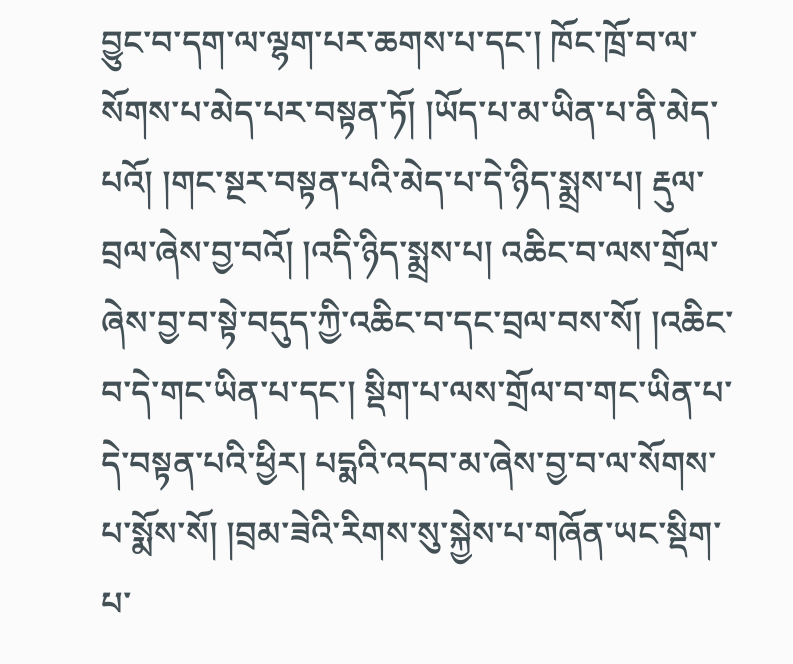བྱུང་བ་དག་ལ་ལྷག་པར་ཆགས་པ་དང་། ཁོང་ཁྲོ་བ་ལ་སོགས་པ་མེད་པར་བསྟན་ཏོ། །ཡོད་པ་མ་ཡིན་པ་ནི་མེད་པའོ། །གང་སྔར་བསྟན་པའི་མེད་པ་དེ་ཉིད་སྨྲས་པ། རྡུལ་བྲལ་ཞེས་བྱ་བའོ། །འདི་ཉིད་སྨྲས་པ། འཆིང་བ་ལས་གྲོལ་ཞེས་བྱ་བ་སྟེ་བདུད་ཀྱི་འཆིང་བ་དང་བྲལ་བས་སོ། །འཆིང་བ་དེ་གང་ཡིན་པ་དང་། སྡིག་པ་ལས་གྲོལ་བ་གང་ཡིན་པ་དེ་བསྟན་པའི་ཕྱིར། པདྨའི་འདབ་མ་ཞེས་བྱ་བ་ལ་སོགས་པ་སྨོས་སོ། །བྲམ་ཟེའི་རིགས་སུ་སྐྱེས་པ་གཞོན་ཡང་སྡིག་པ་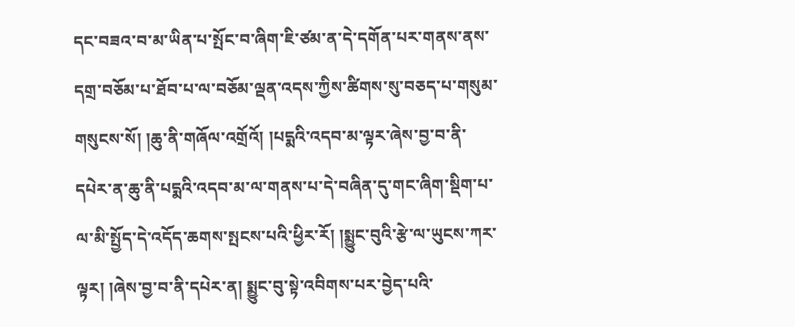དང་བཟའ་བ་མ་ཡིན་པ་སྤོང་བ་ཞིག་ཇི་ཙམ་ན་དེ་དགོན་པར་གནས་ནས་དགྲ་བཅོམ་པ་ཐོབ་པ་ལ་བཅོམ་ལྡན་འདས་ཀྱིས་ཚིགས་སུ་བཅད་པ་གསུམ་གསུངས་སོ། །ཆུ་ནི་གཞོལ་འགྲོའོ། །པདྨའི་འདབ་མ་ལྟར་ཞེས་བྱ་བ་ནི་དཔེར་ན་ཆུ་ནི་པདྨའི་འདབ་མ་ལ་གནས་པ་དེ་བཞིན་དུ་གང་ཞིག་སྡིག་པ་ལ་མི་སྤྱོད་དེ་འདོད་ཆགས་སྤངས་པའི་ཕྱིར་རོ། །སྨྱུང་བུའི་རྩེ་ལ་ཡུངས་ཀར་ལྟར། །ཞེས་བྱ་བ་ནི་དཔེར་ན། སྨྱུང་བུ་སྟེ་འབིགས་པར་བྱེད་པའི་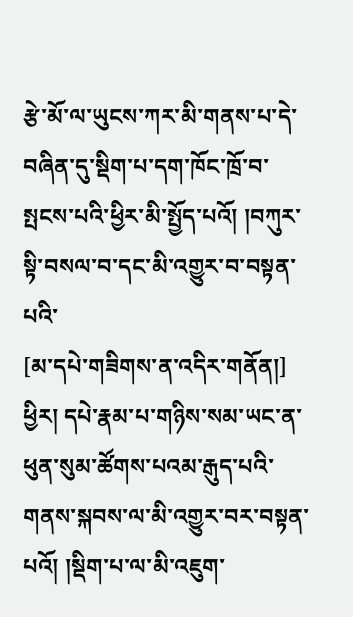རྩེ་མོ་ལ་ཡུངས་ཀར་མི་གནས་པ་དེ་བཞིན་དུ་སྡིག་པ་དག་ཁོང་ཁྲོ་བ་སྤངས་པའི་ཕྱིར་མི་སྤྱོད་པའོ། །བཀུར་སྟི་བསལ་བ་དང་མི་འགྱུར་བ་བསྟན་པའི་
[མ་དཔེ་གཟིགས་ན་འདིར་གནོན།]
ཕྱིར། དཔེ་རྣམ་པ་གཉིས་སམ་ཡང་ན་ཕུན་སུམ་ཚོགས་པའམ་རྒུད་པའི་གནས་སྐབས་ལ་མི་འགྱུར་བར་བསྟན་པའོ། །སྡིག་པ་ལ་མི་འཇུག་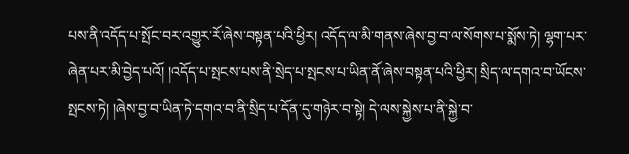པས་ནི་འདོད་པ་སྤོང་བར་འགྱུར་རོ་ཞེས་བསྟན་པའི་ཕྱིར། འདོད་ལ་མི་གནས་ཞེས་བྱ་བ་ལ་སོགས་པ་སྨོས་ཏེ། ལྷག་པར་ཞེན་པར་མི་བྱེད་པའོ། །འདོད་པ་སྤངས་པས་ནི་སྲེད་པ་སྤངས་པ་ཡིན་ནོ་ཞེས་བསྟན་པའི་ཕྱིར། སྲིད་ལ་དགའ་བ་ཡོངས་སྤངས་ཏེ། །ཞེས་བྱ་བ་ཡིན་ཏེ་དགའ་བ་ནི་སྲིད་པ་དོན་དུ་གཉེར་བ་སྟེ། དེ་ལས་སྐྱེས་པ་ནི་སྐྱེ་བ་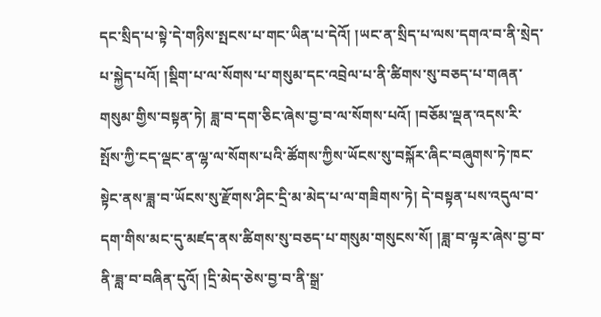དང་སྲིད་པ་སྟེ་དེ་གཉིས་སྤངས་པ་གང་ཡིན་པ་དེའོ། །ཡང་ན་སྲིད་པ་ལས་དགའ་བ་ནི་སྲེད་པ་སྐྱེད་པའོ། །སྡིག་པ་ལ་སོགས་པ་གསུམ་དང་འབྲེལ་པ་ནི་ཚིགས་སུ་བཅད་པ་གཞན་གསུམ་གྱིས་བསྟན་ཏེ། ཟླ་བ་དག་ཅིང་ཞེས་བྱ་བ་ལ་སོགས་པའོ། །བཅོམ་ལྡན་འདས་རི་སྤོས་ཀྱི་ངད་ལྡང་ན་ལྷ་ལ་སོགས་པའི་ཚོགས་ཀྱིས་ཡོངས་སུ་བསྐོར་ཞིང་བཞུགས་ཏེ་ཁང་སྟེང་ནས་ཟླ་བ་ཡོངས་སུ་རྫོགས་ཤིང་དྲི་མ་མེད་པ་ལ་གཟིགས་ཏེ། དེ་བསྟན་པས་འདུལ་བ་དག་གིས་མང་དུ་མཛད་ནས་ཚིགས་སུ་བཅད་པ་གསུམ་གསུངས་སོ། །ཟླ་བ་ལྟར་ཞེས་བྱ་བ་ནི་ཟླ་བ་བཞིན་དུའོ། །དྲི་མེད་ཅེས་བྱ་བ་ནི་སྒྲ་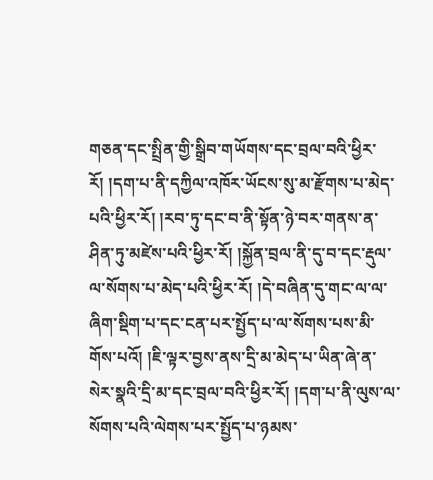གཅན་དང་སྤྲིན་གྱི་སྒྲིབ་གཡོགས་དང་བྲལ་བའི་ཕྱིར་རོ། །དག་པ་ནི་དཀྱིལ་འཁོར་ཡོངས་སུ་མ་རྫོགས་པ་མེད་པའི་ཕྱིར་རོ། །རབ་ཏུ་དང་བ་ནི་སྟོན་ཉེ་བར་གནས་ན་ཤིན་ཏུ་མཛེས་པའི་ཕྱིར་རོ། །སྐྱོན་བྲལ་ནི་དུ་བ་དང་རྡུལ་ལ་སོགས་པ་མེད་པའི་ཕྱིར་རོ། །དེ་བཞིན་དུ་གང་ལ་ལ་ཞིག་སྡིག་པ་དང་ངན་པར་སྤྱོད་པ་ལ་སོགས་པས་མི་གོས་པའོ། །ཇི་ལྟར་བྱས་ནས་དྲི་མ་མེད་པ་ཡིན་ཞེ་ན་སེར་སྣའི་དྲི་མ་དང་བྲལ་བའི་ཕྱིར་རོ། །དག་པ་ནི་ལུས་ལ་སོགས་པའི་ལེགས་པར་སྤྱོད་པ་ཉམས་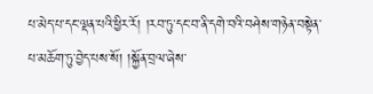པ་མེད་པ་དང་ལྡན་པའི་ཕྱིར་རོ། །རབ་ཏུ་དང་བ་ནི་དགེ་བའི་བཤེས་གཉེན་བསྟེན་པ་མཆོག་ཏུ་བྱེད་པས་སོ། །སྐྱོན་བྲལ་ཞེས་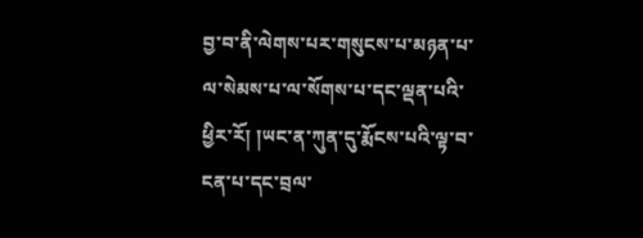བྱ་བ་ནི་ལེགས་པར་གསུངས་པ་མཉན་པ་ལ་སེམས་པ་ལ་སོགས་པ་དང་ལྡན་པའི་ཕྱིར་རོ། །ཡང་ན་ཀུན་དུ་རྨོངས་པའི་ལྟ་བ་ངན་པ་དང་བྲལ་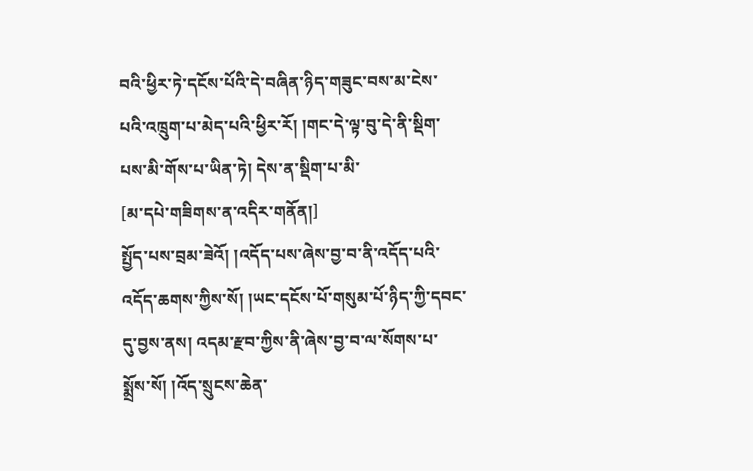བའི་ཕྱིར་ཏེ་དངོས་པོའི་དེ་བཞིན་ཉིད་གཟུང་བས་མ་ངེས་པའི་འཁྲུག་པ་མེད་པའི་ཕྱིར་རོ། །གང་དེ་ལྟ་བུ་དེ་ནི་སྡིག་པས་མི་གོས་པ་ཡིན་ཏེ། དེས་ན་སྡིག་པ་མི་
[མ་དཔེ་གཟིགས་ན་འདིར་གནོན།]
སྤྱོད་པས་བྲམ་ཟེའོ། །འདོད་པས་ཞེས་བྱ་བ་ནི་འདོད་པའི་འདོད་ཆགས་ཀྱིས་སོ། །ཡང་དངོས་པོ་གསུམ་པོ་ཉིད་ཀྱི་དབང་དུ་བྱས་ནས། འདམ་རྫབ་ཀྱིས་ནི་ཞེས་བྱ་བ་ལ་སོགས་པ་སྨྲོས་སོ། །འོད་སྲུངས་ཆེན་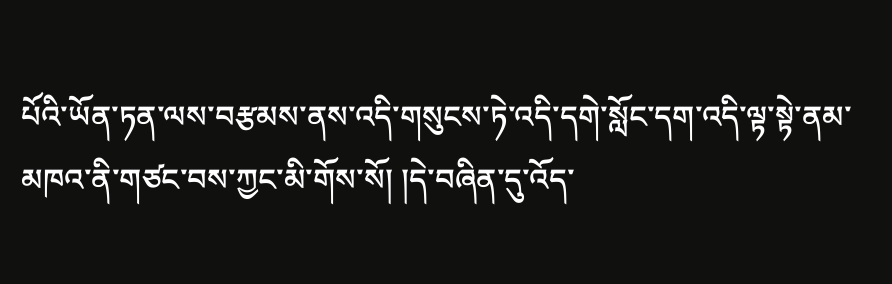པོའི་ཡོན་ཏན་ལས་བརྩམས་ནས་འདི་གསུངས་ཏེ་འདི་དགེ་སློང་དག་འདི་ལྟ་སྟེ་ནམ་མཁའ་ནི་གཙང་བས་ཀྱང་མི་གོས་སོ། །དེ་བཞིན་དུ་འོད་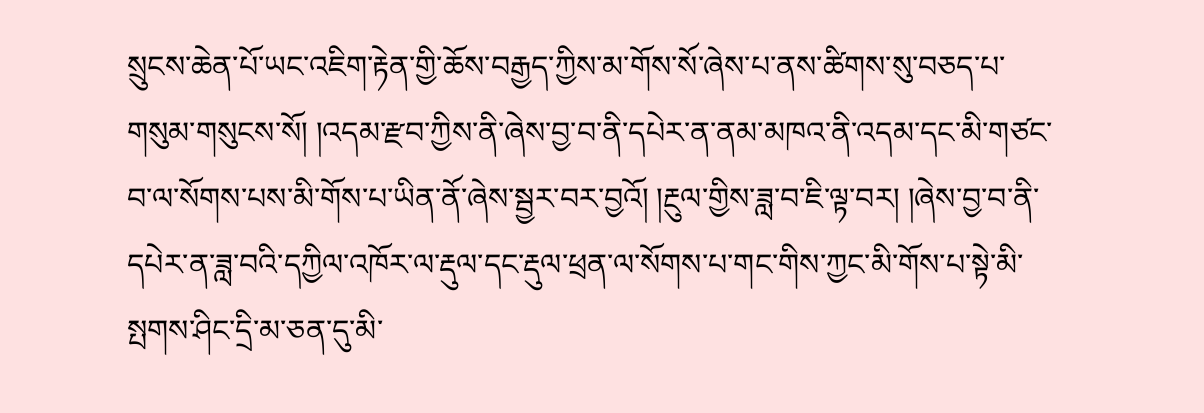སྲུངས་ཆེན་པོ་ཡང་འཇིག་རྟེན་གྱི་ཆོས་བརྒྱད་ཀྱིས་མ་གོས་སོ་ཞེས་པ་ནས་ཚིགས་སུ་བཅད་པ་གསུམ་གསུངས་སོ། །འདམ་རྫབ་ཀྱིས་ནི་ཞེས་བྱ་བ་ནི་དཔེར་ན་ནམ་མཁའ་ནི་འདམ་དང་མི་གཙང་བ་ལ་སོགས་པས་མི་གོས་པ་ཡིན་ནོ་ཞེས་སྦྱར་བར་བྱའོ། །རྔུལ་གྱིས་ཟླ་བ་ཇི་ལྟ་བར། །ཞེས་བྱ་བ་ནི་དཔེར་ན་ཟླ་བའི་དཀྱིལ་འཁོར་ལ་རྡུལ་དང་རྡུལ་ཕྲན་ལ་སོགས་པ་གང་གིས་ཀྱང་མི་གོས་པ་སྟེ་མི་སྤགས་ཤིང་དྲི་མ་ཅན་དུ་མི་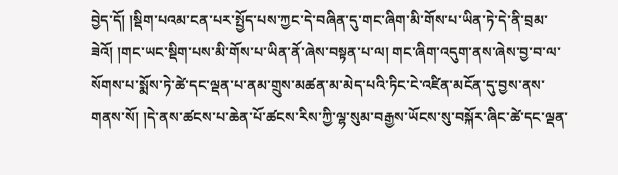བྱེད་དོ། །སྡིག་པའམ་ངན་པར་སྤྱོད་པས་ཀྱང་དེ་བཞིན་དུ་གང་ཞིག་མི་གོས་པ་ཡིན་ཏེ་དེ་ནི་བྲམ་ཟེའོ། །གང་ཡང་སྡིག་པས་མི་གོས་པ་ཡིན་ནོ་ཞེས་བསྟན་པ་ལ། གང་ཞིག་འདུག་ནས་ཞེས་བྱ་བ་ལ་སོགས་པ་སྨོས་ཏེ་ཚེ་དང་ལྡན་པ་ནམ་གྲུས་མཚན་མ་མེད་པའི་ཏིང་ངེ་འཛིན་མངོན་དུ་བྱས་ནས་གནས་སོ། །དེ་ནས་ཚངས་པ་ཆེན་པོ་ཚངས་རིས་ཀྱི་ལྷ་སུམ་བརྒྱས་ཡོངས་སུ་བསྐོར་ཞིང་ཚེ་དང་ལྡན་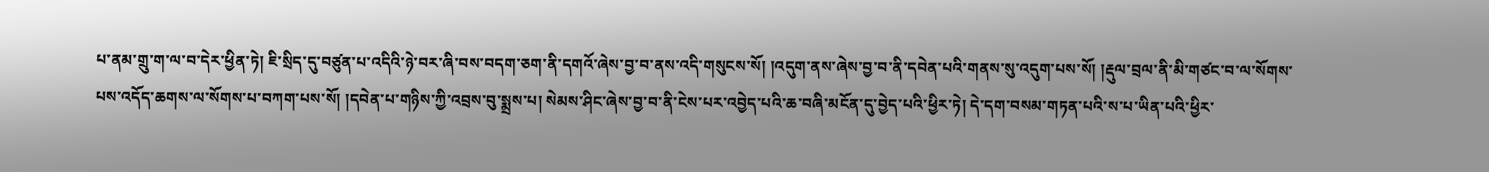པ་ནམ་གྲུ་ག་ལ་བ་དེར་ཕྱིན་ཏེ། ཇི་སྲིད་དུ་བཙུན་པ་འདིའི་ཉེ་བར་ཞི་བས་བདག་ཅག་ནི་དགའོ་ཞེས་བྱ་བ་ནས་འདི་གསུངས་སོ། །འདུག་ནས་ཞེས་བྱ་བ་ནི་དབེན་པའི་གནས་སུ་འདུག་པས་སོ། །རྡུལ་བྲལ་ནི་མི་གཙང་བ་ལ་སོགས་པས་འདོད་ཆགས་ལ་སོགས་པ་བཀག་པས་སོ། །དབེན་པ་གཉིས་ཀྱི་འབྲས་བུ་སྨྲས་པ། སེམས་ཤིང་ཞེས་བྱ་བ་ནི་ངེས་པར་འབྱེད་པའི་ཆ་བཞི་མངོན་དུ་བྱེད་པའི་ཕྱིར་ཏེ། དེ་དག་བསམ་གཏན་པའི་ས་པ་ཡིན་པའི་ཕྱིར་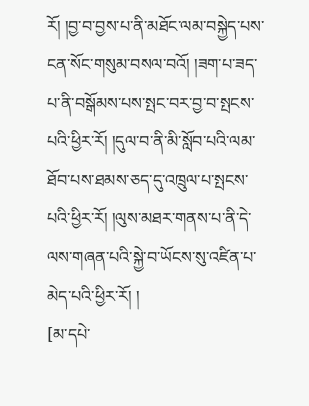རོ། །བྱ་བ་བྱས་པ་ནི་མཐོང་ལམ་བསྐྱེད་པས་ངན་སོང་གསུམ་བསལ་བའོ། །ཟག་པ་ཟད་པ་ནི་བསྒོམས་པས་སྤང་བར་བྱ་བ་སྤངས་པའི་ཕྱིར་རོ། །དུལ་བ་ནི་མི་སློབ་པའི་ལམ་ཐོབ་པས་ཐམས་ཅད་དུ་འཁྲུལ་པ་སྤངས་པའི་ཕྱིར་རོ། །ལུས་མཐར་གནས་པ་ནི་དེ་ལས་གཞན་པའི་སྐྱེ་བ་ཡོངས་སུ་འཛིན་པ་མེད་པའི་ཕྱིར་རོ། །
[མ་དཔེ་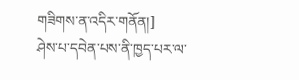གཟིགས་ན་འདིར་གནོན།]
ཤེས་པ་དབེན་པས་ནི་ཁྱད་པར་ལ་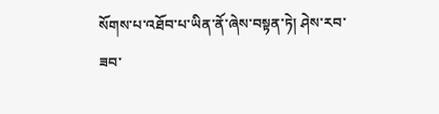སོགས་པ་འཐོབ་པ་ཡིན་ནོ་ཞེས་བསྟན་ཏེ། ཤེས་རབ་ཟབ་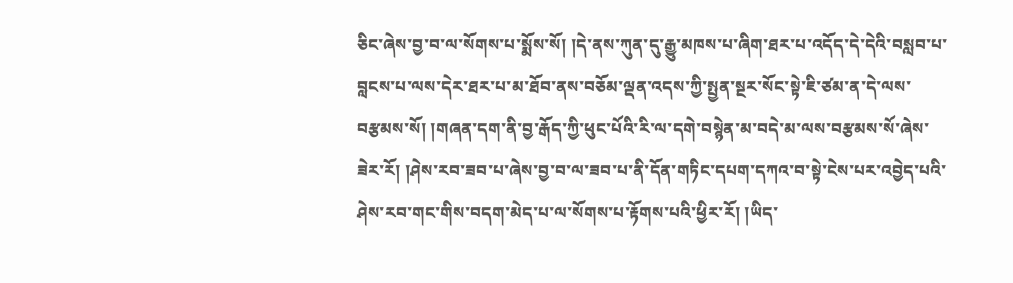ཅིང་ཞེས་བྱ་བ་ལ་སོགས་པ་སྨོས་སོ། །དེ་ནས་ཀུན་དུ་རྒྱུ་མཁས་པ་ཞིག་ཐར་པ་འདོད་དེ་དེའི་བསླབ་པ་བླངས་པ་ལས་དེར་ཐར་པ་མ་ཐོབ་ནས་བཅོམ་ལྡན་འདས་ཀྱི་སྤྱན་སྔར་སོང་སྟེ་ཇི་ཙམ་ན་དེ་ལས་བརྩམས་སོ། །གཞན་དག་ནི་བྱ་རྒོད་ཀྱི་ཕུང་པོའི་རི་ལ་དགེ་བསྙེན་མ་བདེ་མ་ལས་བརྩམས་སོ་ཞེས་ཟེར་རོ། །ཤེས་རབ་ཟབ་པ་ཞེས་བྱ་བ་ལ་ཟབ་པ་ནི་དོན་གཏིང་དཔག་དཀའ་བ་སྟེ་ངེས་པར་འབྱེད་པའི་ཤེས་རབ་གང་གིས་བདག་མེད་པ་ལ་སོགས་པ་རྟོགས་པའི་ཕྱིར་རོ། །ཡིད་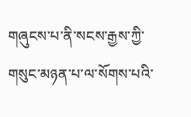གཞུངས་པ་ནི་སངས་རྒྱས་ཀྱི་གསུང་མཉན་པ་ལ་སོགས་པའི་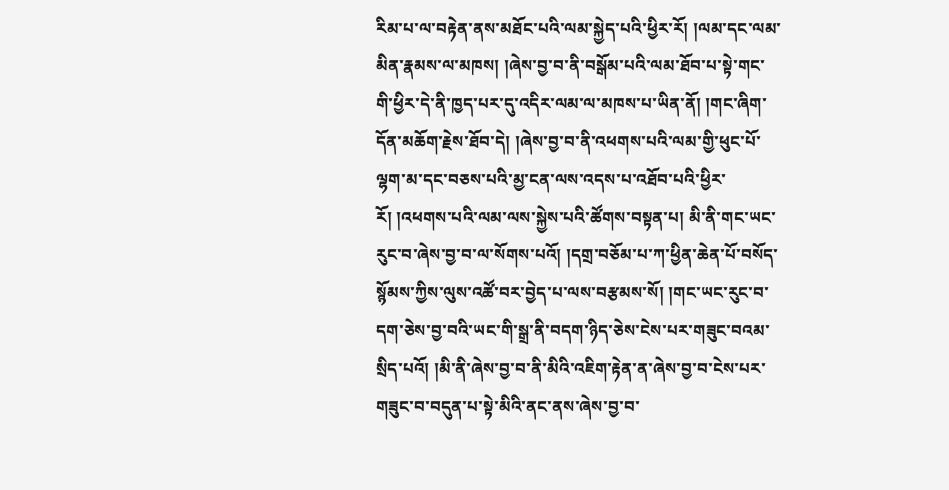རིམ་པ་ལ་བརྟེན་ནས་མཐོང་པའི་ལམ་སྐྱེད་པའི་ཕྱིར་རོ། །ལམ་དང་ལམ་མིན་རྣམས་ལ་མཁས། །ཞེས་བྱ་བ་ནི་བསྒོམ་པའི་ལམ་ཐོབ་པ་སྟེ་གང་གི་ཕྱིར་དེ་ནི་ཁྱད་པར་དུ་འདིར་ལམ་ལ་མཁས་པ་ཡིན་ནོ། །གང་ཞིག་དོན་མཆོག་རྗེས་ཐོབ་དེ། །ཞེས་བྱ་བ་ནི་འཕགས་པའི་ལམ་གྱི་ཕུང་པོ་ལྷག་མ་དང་བཅས་པའི་མྱ་ངན་ལས་འདས་པ་འཐོབ་པའི་ཕྱིར་རོ། །འཕགས་པའི་ལམ་ལས་སྐྱེས་པའི་ཚོགས་བསྟན་པ། མི་ནི་གང་ཡང་རུང་བ་ཞེས་བྱ་བ་ལ་སོགས་པའོ། །དགྲ་བཅོམ་པ་ཀ་ཕྱིན་ཆེན་པོ་བསོད་སྙོམས་ཀྱིས་ལུས་འཚོ་བར་བྱེད་པ་ལས་བརྩམས་སོ། །གང་ཡང་རུང་བ་དག་ཅེས་བྱ་བའི་ཡང་གི་སྒྲ་ནི་བདག་ཉིད་ཅེས་ངེས་པར་གཟུང་བའམ་སྲིད་པའོ། །མི་ནི་ཞེས་བྱ་བ་ནི་མིའི་འཇིག་རྟེན་ན་ཞེས་བྱ་བ་ངེས་པར་གཟུང་བ་བདུན་པ་སྟེ་མིའི་ནང་ནས་ཞེས་བྱ་བ་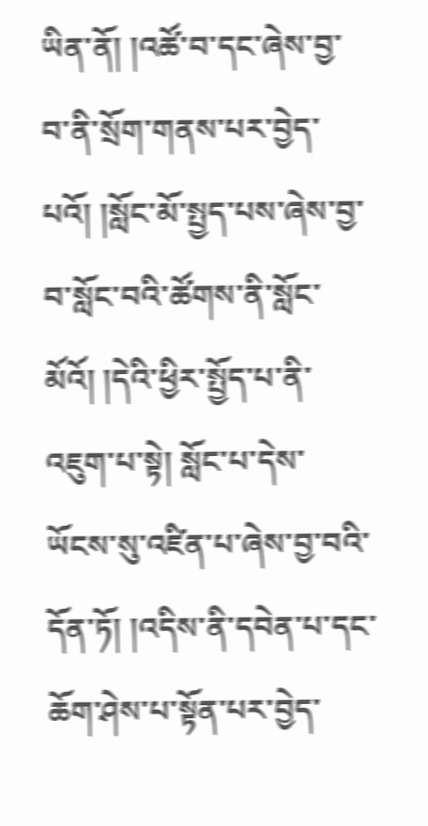ཡིན་ནོ། །འཚོ་བ་དང་ཞེས་བྱ་བ་ནི་སྲོག་གནས་པར་བྱེད་པའོ། །སློང་མོ་སྤྱད་པས་ཞེས་བྱ་བ་སློང་བའི་ཚོགས་ནི་སློང་མོའོ། །དེའི་ཕྱིར་སྤྱོད་པ་ནི་འཇུག་པ་སྟེ། སློང་པ་དེས་ཡོངས་སུ་འཛིན་པ་ཞེས་བྱ་བའི་དོན་ཏོ། །འདིས་ནི་དབེན་པ་དང་ཆོག་ཤེས་པ་སྟོན་པར་བྱེད་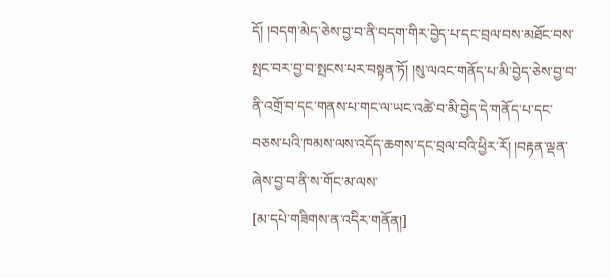དོ། །བདག་མེད་ཅེས་བྱ་བ་ནི་བདག་གིར་བྱེད་པ་དང་བྲལ་བས་མཐོང་བས་སྤང་བར་བྱ་བ་སྤངས་པར་བསྟན་ཏོ། །སུ་ལའང་གནོད་པ་མི་བྱེད་ཅེས་བྱ་བ་ནི་འགྲོ་བ་དང་གནས་པ་གང་ལ་ཡང་འཚེ་བ་མི་བྱེད་དེ་གནོད་པ་དང་བཅས་པའི་ཁམས་ལས་འདོད་ཆགས་དང་བྲལ་བའི་ཕྱིར་རོ། །བརྟན་ལྡན་ཞེས་བྱ་བ་ནི་ས་གོང་མ་ལས་
[མ་དཔེ་གཟིགས་ན་འདིར་གནོན།]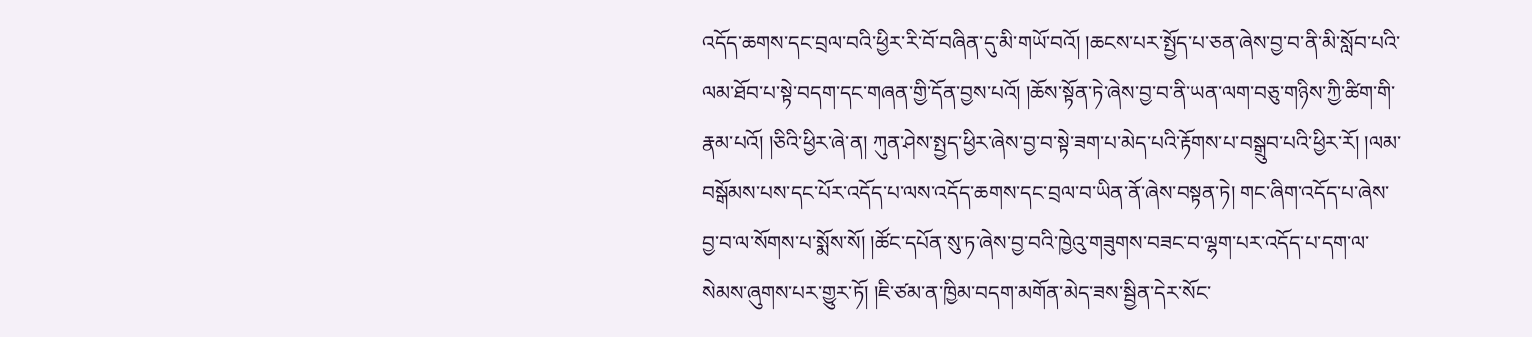འདོད་ཆགས་དང་བྲལ་བའི་ཕྱིར་རི་བོ་བཞིན་དུ་མི་གཡོ་བའོ། །ཆངས་པར་སྤྱོད་པ་ཅན་ཞེས་བྱ་བ་ནི་མི་སློབ་པའི་ལམ་ཐོབ་པ་སྟེ་བདག་དང་གཞན་གྱི་དོན་བྱས་པའོ། །ཆོས་སྟོན་ཏེ་ཞེས་བྱ་བ་ནི་ཡན་ལག་བཅུ་གཉིས་ཀྱི་ཚིག་གི་རྣམ་པའོ། །ཅིའི་ཕྱིར་ཞེ་ན། ཀུན་ཤེས་སྤྱད་ཕྱིར་ཞེས་བྱ་བ་སྟེ་ཟག་པ་མེད་པའི་རྟོགས་པ་བསྒྲུབ་པའི་ཕྱིར་རོ། །ལམ་བསྒོམས་པས་དང་པོར་འདོད་པ་ལས་འདོད་ཆགས་དང་བྲལ་བ་ཡིན་ནོ་ཞེས་བསྟན་ཏེ། གང་ཞིག་འདོད་པ་ཞེས་བྱ་བ་ལ་སོགས་པ་སྨོས་སོ། །ཚོང་དཔོན་སུ་ཏ་ཞེས་བྱ་བའི་ཁྱེའུ་གཟུགས་བཟང་བ་ལྷག་པར་འདོད་པ་དག་ལ་སེམས་ཞུགས་པར་གྱུར་ཏོ། །ཇི་ཙམ་ན་ཁྱིམ་བདག་མགོན་མེད་ཟས་སྦྱིན་དེར་སོང་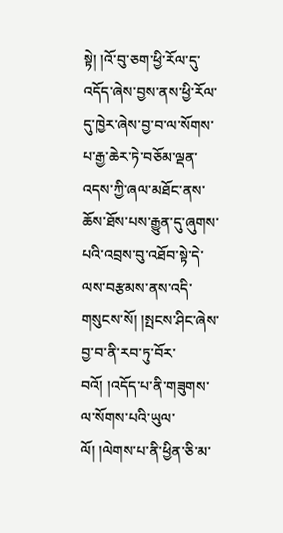སྟེ། །འོ་བུ་ཅག་ཕྱི་རོལ་དུ་འདོད་ཞེས་བྱས་ནས་ཕྱི་རོལ་དུ་ཁྱེར་ཞེས་བྱ་བ་ལ་སོགས་པ་རྒྱ་ཆེར་ཏེ་བཅོམ་ལྡན་འདས་ཀྱི་ཞལ་མཐོང་ནས་ཆོས་ཐོས་པས་རྒྱུན་དུ་ཞུགས་པའི་འབྲས་བུ་འཐོབ་སྟེ་དེ་ལས་བརྩམས་ནས་འདི་གསུངས་སོ། །སྤངས་ཤིང་ཞེས་བྱ་བ་ནི་རབ་ཏུ་བོར་བའོ། །འདོད་པ་ནི་གཟུགས་ལ་སོགས་པའི་ཡུལ་ལོ། །ལེགས་པ་ནི་ཕྱིན་ཅི་མ་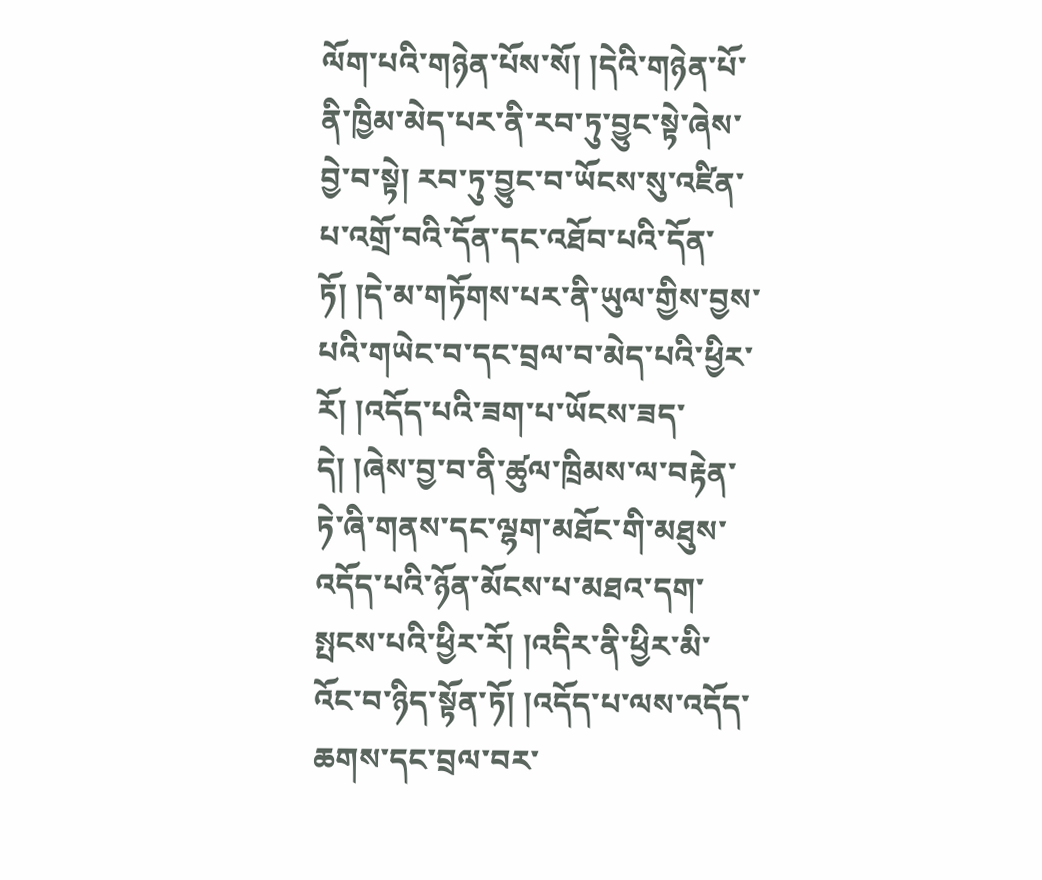ལོག་པའི་གཉེན་པོས་སོ། །དེའི་གཉེན་པོ་ནི་ཁྱིམ་མེད་པར་ནི་རབ་ཏུ་བྱུང་སྟེ་ཞེས་བྱེ་བ་སྟེ། རབ་ཏུ་བྱུང་བ་ཡོངས་སུ་འཛིན་པ་འགྲོ་བའི་དོན་དང་འཐོབ་པའི་དོན་ཏོ། །དེ་མ་གཏོགས་པར་ནི་ཡུལ་གྱིས་བྱས་པའི་གཡེང་བ་དང་བྲལ་བ་མེད་པའི་ཕྱིར་རོ། །འདོད་པའི་ཟག་པ་ཡོངས་ཟད་དེ། །ཞེས་བྱ་བ་ནི་ཚུལ་ཁྲིམས་ལ་བརྟེན་ཏེ་ཞི་གནས་དང་ལྷག་མཐོང་གི་མཐུས་འདོད་པའི་ཉོན་མོངས་པ་མཐའ་དག་སྤངས་པའི་ཕྱིར་རོ། །འདིར་ནི་ཕྱིར་མི་འོང་བ་ཉིད་སྟོན་ཏོ། །འདོད་པ་ལས་འདོད་ཆགས་དང་བྲལ་བར་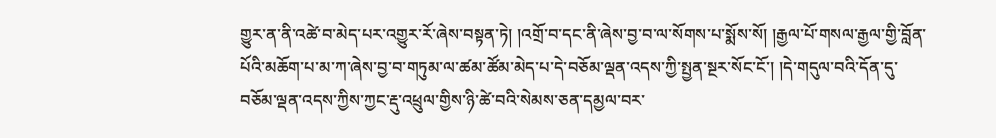གྱུར་ན་ནི་འཚེ་བ་མེད་པར་འགྱུར་རོ་ཞེས་བསྟན་ཏེ། །འགྲོ་བ་དང་ནི་ཞེས་བྱ་བ་ལ་སོགས་པ་སྨོས་སོ། །རྒྱལ་པོ་གསལ་རྒྱལ་གྱི་བློན་པོའི་མཆོག་པ་མ་ཀ་ཞེས་བྱ་བ་གཏུམ་ལ་ཚམ་ཚོམ་མེད་པ་དེ་བཅོམ་ལྡན་འདས་ཀྱི་སྤྱན་སྔར་སོང་ངོ་། །དེ་གདུལ་བའི་དོན་དུ་བཅོམ་ལྡན་འདས་ཀྱིས་ཀྱང་རྡུ་འཕྲུལ་གྱིས་ཉི་ཚེ་བའི་སེམས་ཅན་དམྱལ་བར་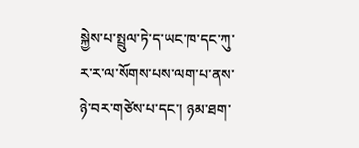སྐྱེས་པ་སྤྲུལ་ཏེ་ད་ཡང་ཁ་དང་ཀུ་ར་ར་ལ་སོགས་པས་ལག་པ་ནས་ཉེ་བར་གཙེས་པ་དང་། ཉམ་ཐག་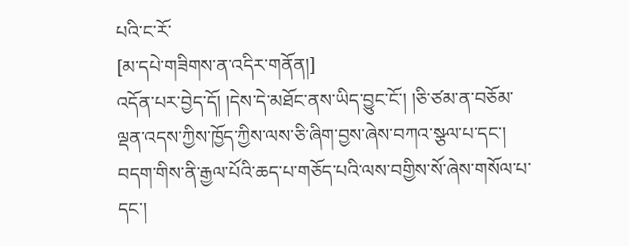པའི་ང་རོ་
[མ་དཔེ་གཟིགས་ན་འདིར་གནོན།]
འདོན་པར་བྱེད་དོ། །དེས་དེ་མཐོང་ནས་ཡིད་བྱུང་ངོ་། །ཅི་ཙམ་ན་བཅོམ་ལྡན་འདས་ཀྱིས་ཁྱོད་ཀྱིས་ལས་ཅི་ཞིག་བྱས་ཞེས་བཀའ་སྩལ་པ་དང་། བདག་གིས་ནི་རྒྱལ་པོའི་ཆད་པ་གཅོད་པའི་ལས་བགྱིས་སོ་ཞེས་གསོལ་པ་དང་།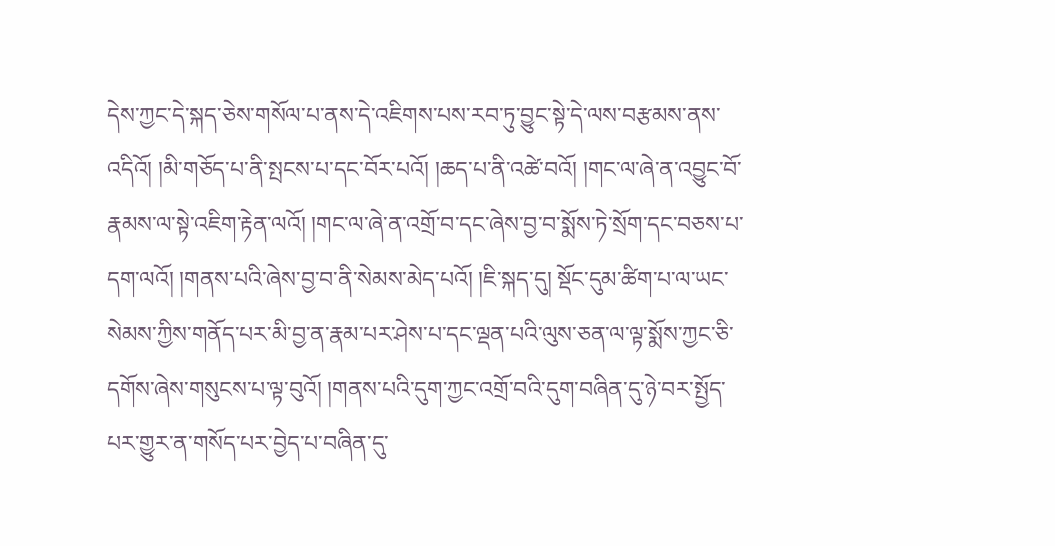དེས་ཀྱང་དེ་སྐད་ཅེས་གསོལ་པ་ནས་དེ་འཇིགས་པས་རབ་ཏུ་བྱུང་སྟེ་དེ་ལས་བརྩམས་ནས་འདིའོ། །མི་གཅོད་པ་ནི་སྤངས་པ་དང་བོར་པའོ། །ཆད་པ་ནི་འཚེ་བའོ། །གང་ལ་ཞེ་ན་འབྱུང་བོ་རྣམས་ལ་སྟེ་འཇིག་རྟེན་ལའོ། །གང་ལ་ཞེ་ན་འགྲོ་བ་དང་ཞེས་བྱ་བ་སྨོས་ཏེ་སྲོག་དང་བཅས་པ་དག་ལའོ། །གནས་པའི་ཞེས་བྱ་བ་ནི་སེམས་མེད་པའོ། །ཇི་སྐད་དུ། སྡོང་དུམ་ཚིག་པ་ལ་ཡང་སེམས་ཀྱིས་གནོད་པར་མི་བྱ་ན་རྣམ་པར་ཤེས་པ་དང་ལྡན་པའི་ལུས་ཅན་ལ་ལྟ་སྨོས་ཀྱང་ཅི་དགོས་ཞེས་གསུངས་པ་ལྟ་བུའོ། །གནས་པའི་དུག་ཀྱང་འགྲོ་བའི་དུག་བཞིན་དུ་ཉེ་བར་སྤྱོད་པར་གྱུར་ན་གསོད་པར་བྱེད་པ་བཞིན་དུ་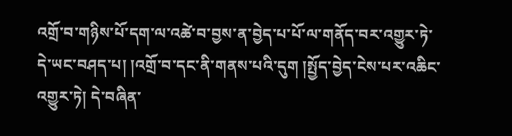འགྲོ་བ་གཉིས་པོ་དག་ལ་འཚེ་བ་བྱས་ན་བྱེད་པ་པོ་ལ་གནོད་བར་འགྱུར་ཏེ་དེ་ཡང་བཤད་པ། །འགྲོ་བ་དང་ནི་གནས་པའི་དུག །སྤྱོད་བྱེད་ངེས་པར་འཆིང་འགྱུར་ཏེ། དེ་བཞིན་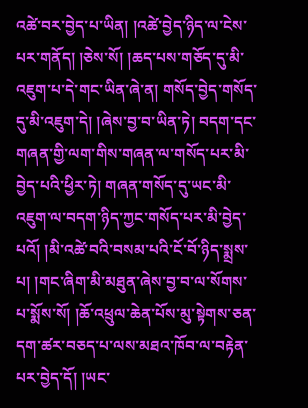འཚེ་བར་བྱེད་པ་ཡིན། །འཚེ་བྱེད་ཉིད་ལ་ངེས་པར་གནོད། །ཅེས་སོ། །ཆད་པས་གཅོད་དུ་མི་འཇུག་པ་དེ་གང་ཡིན་ཞེ་ན། གསོད་བྱེད་གསོད་དུ་མི་འཇུག་དེ། །ཞེས་བྱ་བ་ཡིན་ཏེ། བདག་དང་གཞན་གྱི་ལག་གིས་གཞན་ལ་གསོད་པར་མི་བྱེད་པའི་ཕྱིར་ཏེ། གཞན་གསོད་དུ་ཡང་མི་འཇུག་ལ་བདག་ཉིད་ཀྱང་གསོད་པར་མི་བྱེད་པའོ། །མི་འཚེ་བའི་བསམ་པའི་ངོ་བོ་ཉིད་སྨྲས་པ། །གང་ཞིག་མི་མཐུན་ཞེས་བྱ་བ་ལ་སོགས་པ་སྨོས་སོ། །ཆོ་འཕྲུལ་ཆེན་པོས་མུ་སྟེགས་ཅན་དག་ཚར་བཅད་པ་ལས་མཐའ་ཁོབ་ལ་བརྟེན་པར་བྱེད་དོ། །ཡང་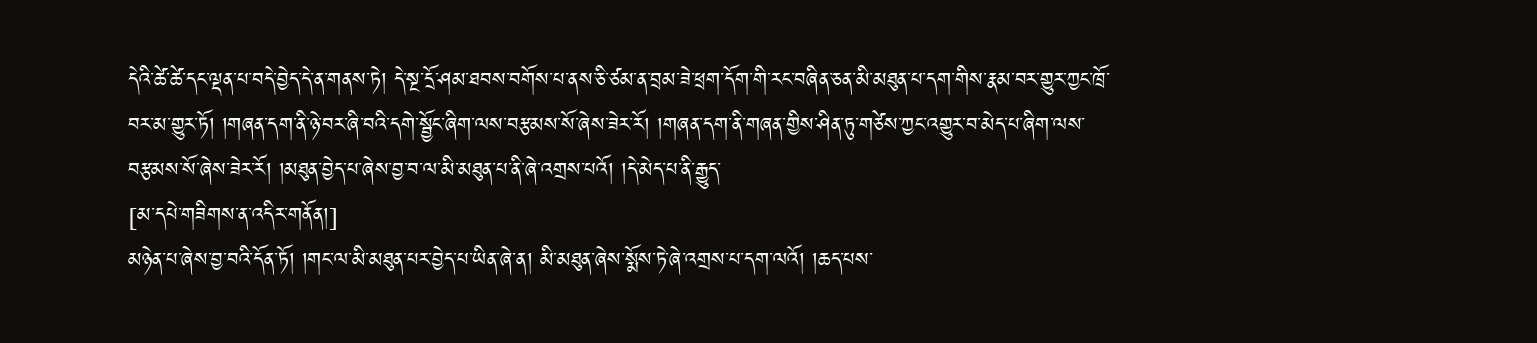དེའི་ཚེ་ཚེ་དང་ལྡན་པ་བདེ་བྱེད་དེ་ན་གནས་ཏེ། དེ་སྔ་དྲོ་ཤམ་ཐབས་བགོས་པ་ནས་ཅི་ཙམ་ན་བྲམ་ཟེ་ཕྲག་དོག་གི་རང་བཞིན་ཅན་མི་མཐུན་པ་དག་གིས་རྣམ་བར་གྱུར་ཀྱང་ཁྲོ་བར་མ་གྱུར་ཏོ། །གཞན་དག་ནི་ཉེ་བར་ཞི་བའི་དགེ་སྦྱོང་ཞིག་ལས་བརྩམས་སོ་ཞེས་ཟེར་རོ། །གཞན་དག་ནི་གཞན་གྱིས་ཤིན་ཏུ་གཙེས་ཀྱང་འགྱུར་བ་མེད་པ་ཞིག་ལས་བརྩམས་སོ་ཞེས་ཟེར་རོ། །མཐུན་བྱེད་པ་ཞེས་བྱ་བ་ལ་མི་མཐུན་པ་ནི་ཞེ་འགྲས་པའོ། །དེ་མེད་པ་ནི་རྒྱུད་
[མ་དཔེ་གཟིགས་ན་འདིར་གནོན།]
མཉེན་པ་ཞེས་བྱ་བའི་དོན་ཏོ། །གང་ལ་མི་མཐུན་པར་བྱེད་པ་ཡིན་ཞེ་ན། མི་མཐུན་ཞེས་སྨོས་ཏེ་ཞེ་འགྲས་པ་དག་ལའོ། །ཆད་པས་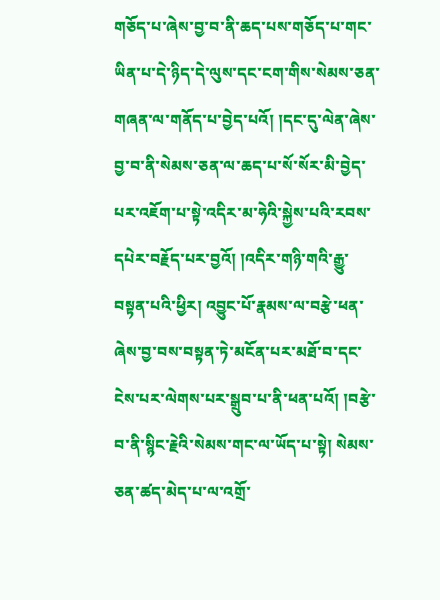གཅོད་པ་ཞེས་བྱ་བ་ནི་ཆད་པས་གཅོད་པ་གང་ཡིན་པ་དེ་ཉིད་དེ་ལུས་དང་ངག་གིས་སེམས་ཅན་གཞན་ལ་གནོད་པ་བྱེད་པའོ། །དང་དུ་ལེན་ཞེས་བྱ་བ་ནི་སེམས་ཅན་ལ་ཆད་པ་སོ་སོར་མི་བྱེད་པར་འཇོག་པ་སྟེ་འདིར་མ་ཧེའི་སྐྱེས་པའི་རབས་དཔེར་བརྗོད་པར་བྱའོ། །འདིར་གཉི་གའི་རྒྱུ་བསྟན་པའི་ཕྱིར། འབྱུང་པོ་རྣམས་ལ་བརྩེ་ཕན་ཞེས་བྱ་བས་བསྟན་ཏེ་མངོན་པར་མཐོ་བ་དང་ངེས་པར་ལེགས་པར་སྒྲུབ་པ་ནི་ཕན་པའོ། །བརྩེ་བ་ནི་སྙིང་རྗེའི་སེམས་གང་ལ་ཡོད་པ་སྟེ། སེམས་ཅན་ཚད་མེད་པ་ལ་འགྲོ་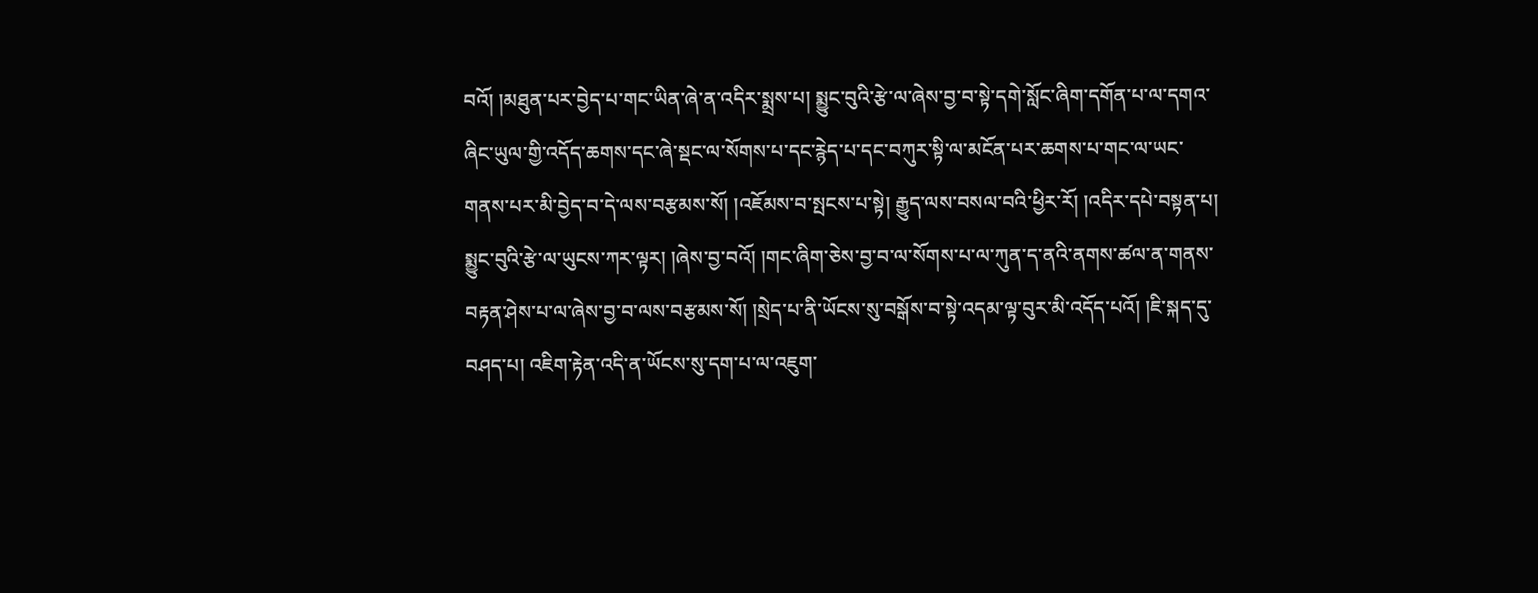བའོ། །མཐུན་པར་བྱེད་པ་གང་ཡིན་ཞེ་ན་འདིར་སྨྲས་པ། སྨྱུང་བུའི་རྩེ་ལ་ཞེས་བྱ་བ་སྟེ་དགེ་སློང་ཞིག་དགོན་པ་ལ་དགའ་ཞིང་ཡུལ་གྱི་འདོད་ཆགས་དང་ཞེ་སྡང་ལ་སོགས་པ་དང་རྙེད་པ་དང་བཀུར་སྟི་ལ་མངོན་པར་ཆགས་པ་གང་ལ་ཡང་གནས་པར་མི་བྱེད་བ་དེ་ལས་བརྩམས་སོ། །འཇོམས་བ་སྤངས་པ་སྟེ། རྒྱུད་ལས་བསལ་བའི་ཕྱིར་རོ། །འདིར་དཔེ་བསྟན་པ། སྨྱུང་བུའི་རྩེ་ལ་ཡུངས་ཀར་ལྟར། །ཞེས་བྱ་བའོ། །གང་ཞིག་ཅེས་བྱ་བ་ལ་སོགས་པ་ལ་ཀུན་ད་ནའི་ནགས་ཚལ་ན་གནས་བརྟན་ཤེས་པ་ལ་ཞེས་བྱ་བ་ལས་བརྩམས་སོ། །སྲེད་པ་ནི་ཡོངས་སུ་བསྒོས་བ་སྟེ་འདམ་ལྟ་བུར་མི་འདོད་པའོ། །ཇི་སྐད་དུ་བཤད་པ། འཇིག་རྟེན་འདི་ན་ཡོངས་སུ་དག་པ་ལ་འཇུག་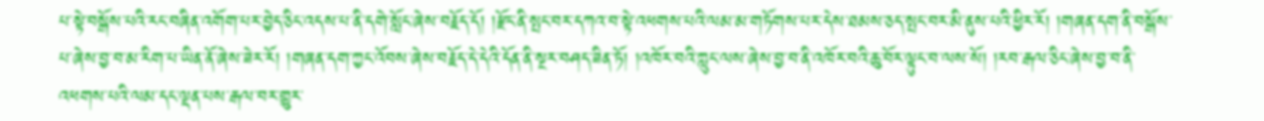པ་སྟེ་བསྒོས་པའི་རང་བཞིན་འགོག་པར་བྱེད་ཅིང་འདས་པ་ནི་དགེ་སློང་ཞེས་བརྗོད་དོ། །རྫོང་ནི་སྤང་བར་དཀའ་བ་སྟེ་འཕགས་པའི་ལམ་མ་གཏོགས་པར་དེས་ཐམས་ཅད་སྤང་བར་མི་ནུས་པའི་ཕྱིར་རོ། །གཞན་དག་ནི་བསྒོས་པ་ཞེས་བྱ་བ་མ་རིག་པ་ཡིན་ནོ་ཞེས་ཟེར་རོ། །གཞན་དག་ཀྱང་འོབས་ཞེས་བརྗོད་དེ་དེའི་དོན་ནི་སྔར་བཤད་ཟིན་ཏོ། །འཁོར་བའི་ཀླུང་ལས་ཞེས་བྱ་བ་ནི་འཁོར་བའི་ཆུ་བོར་ལྟུང་བ་ལས་སོ། །རབ་རྒལ་ཅིང་ཞེས་བྱ་བ་ནི་འཕགས་པའི་ལམ་དང་ལྡན་པས་རྒལ་བར་གྱུར་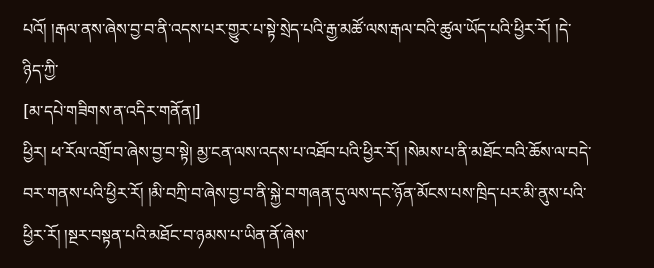པའོ། །རྒལ་ནས་ཞེས་བྱ་བ་ནི་འདས་པར་གྱུར་པ་སྟེ་སྲེད་པའི་རྒྱ་མཚོ་ལས་རྒལ་བའི་ཚུལ་ཡོད་པའི་ཕྱིར་རོ། །དེ་ཉིད་ཀྱི་
[མ་དཔེ་གཟིགས་ན་འདིར་གནོན།]
ཕྱིར། ཕ་རོལ་འགྲོ་བ་ཞེས་བྱ་བ་སྟེ། མྱ་ངན་ལས་འདས་པ་འཐོབ་པའི་ཕྱིར་རོ། །སེམས་པ་ནི་མཐོང་བའི་ཆོས་ལ་བདེ་བར་གནས་པའི་ཕྱིར་རོ། །མི་བཀྲི་བ་ཞེས་བྱ་བ་ནི་སྐྱེ་བ་གཞན་དུ་ལས་དང་ཉོན་མོངས་པས་ཁྲིད་པར་མི་ནུས་པའི་ཕྱིར་རོ། །སྔར་བསྟན་པའི་མཐོང་བ་ཉམས་པ་ཡིན་ནོ་ཞེས་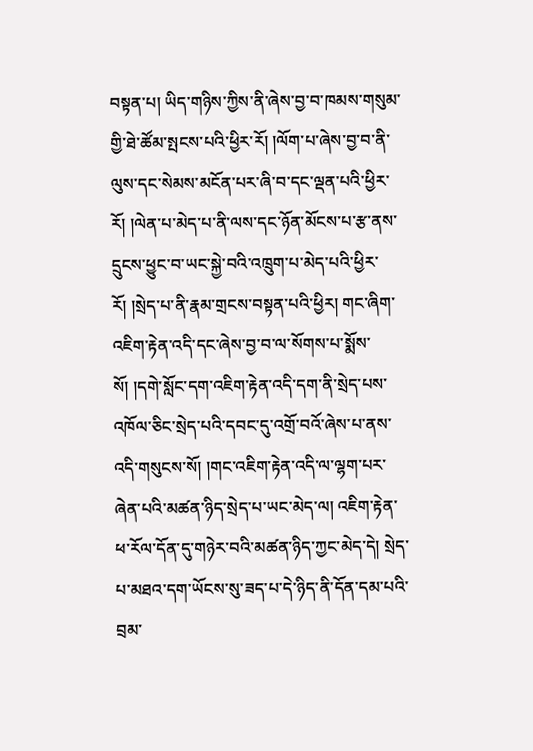བསྟན་པ། ཡིད་གཉིས་ཀྱིས་ནི་ཞེས་བྱ་བ་ཁམས་གསུམ་གྱི་ཐེ་ཚོམ་སྤངས་པའི་ཕྱིར་རོ། །ལོག་པ་ཞེས་བྱ་བ་ནི་ལུས་དང་སེམས་མངོན་པར་ཞི་བ་དང་ལྡན་པའི་ཕྱིར་རོ། །ལེན་པ་མེད་པ་ནི་ལས་དང་ཉོན་མོངས་པ་རྩ་ནས་དྲུངས་ཕྱུང་བ་ཡང་སྐྱེ་བའི་འཁྲུག་པ་མེད་པའི་ཕྱིར་རོ། །སྲེད་པ་ནི་རྣམ་གྲངས་བསྟན་པའི་ཕྱིར། གང་ཞིག་འཇིག་རྟེན་འདི་དང་ཞེས་བྱ་བ་ལ་སོགས་པ་སྨོས་སོ། །དགེ་སློང་དག་འཇིག་རྟེན་འདི་དག་ནི་སྲེད་པས་འཁོལ་ཅིང་སྲེད་པའི་དབང་དུ་འགྲོ་བའོ་ཞེས་པ་ནས་འདི་གསུངས་སོ། །གང་འཇིག་རྟེན་འདི་ལ་ལྷག་པར་ཞེན་པའི་མཚན་ཉིད་སྲེད་པ་ཡང་མེད་ལ། འཇིག་རྟེན་ཕ་རོལ་དོན་དུ་གཉེར་བའི་མཚན་ཉིད་ཀྱང་མེད་དེ། སྲེད་པ་མཐའ་དག་ཡོངས་སུ་ཟད་པ་དེ་ཉིད་ནི་དོན་དམ་པའི་བྲམ་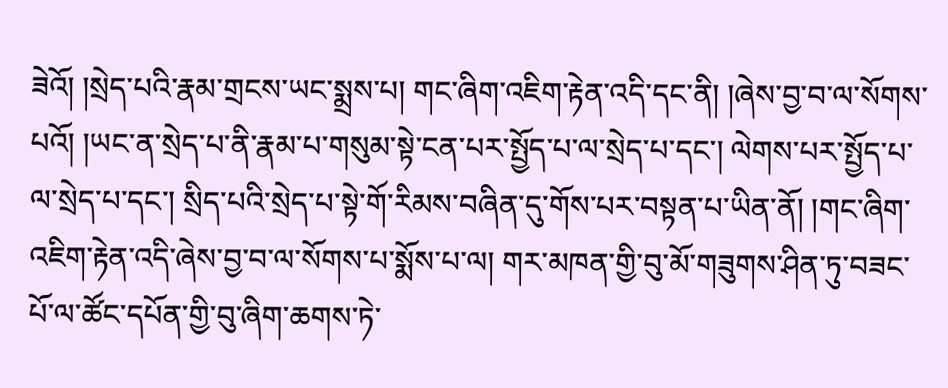ཟེའོ། །སྲེད་པའི་རྣམ་གྲངས་ཡང་སྨྲས་པ། གང་ཞིག་འཇིག་རྟེན་འདི་དང་ནི། །ཞེས་བྱ་བ་ལ་སོགས་པའོ། །ཡང་ན་སྲེད་པ་ནི་རྣམ་པ་གསུམ་སྟེ་ངན་པར་སྤྱོད་པ་ལ་སྲེད་པ་དང་། ལེགས་པར་སྤྱོད་པ་ལ་སྲེད་པ་དང་། སྲིད་པའི་སྲེད་པ་སྟེ་གོ་རིམས་བཞིན་དུ་གོས་པར་བསྟན་པ་ཡིན་ནོ། །གང་ཞིག་འཇིག་རྟེན་འདི་ཞེས་བྱ་བ་ལ་སོགས་པ་སྨོས་པ་ལ། གར་མཁན་གྱི་བུ་མོ་གཟུགས་ཤིན་ཏུ་བཟང་པོ་ལ་ཚོང་དཔོན་གྱི་བུ་ཞིག་ཆགས་ཏེ་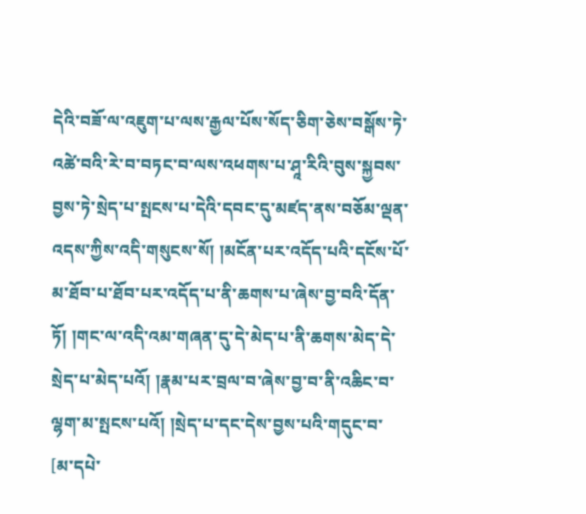དེའི་བཟོ་ལ་འཇུག་པ་ལས་རྒྱལ་པོས་སོད་ཅིག་ཅེས་བསྒོས་ཏེ་འཚེ་བའི་རེ་བ་བཏང་བ་ལས་འཕགས་པ་ཤཱ་རིའི་བུས་སྐྱབས་བྱས་ཏེ་སྲེད་པ་སྤངས་པ་དེའི་དབང་དུ་མཛད་ནས་བཅོམ་ལྡན་འདས་ཀྱིས་འདི་གསུངས་སོ། །མངོན་པར་འདོད་པའི་དངོས་པོ་མ་ཐོབ་པ་ཐོབ་པར་འདོད་པ་ནི་ཆགས་པ་ཞེས་བྱ་བའི་དོན་ཏོ། །གང་ལ་འདི་འམ་གཞན་དུ་དེ་མེད་པ་ནི་ཆགས་མེད་དེ་སྲེད་པ་མེད་པའོ། །རྣམ་པར་བྲལ་བ་ཞེས་བྱ་བ་ནི་འཆིང་བ་ལྷག་མ་སྤངས་པའོ། །སྲེད་པ་དང་དེས་བྱས་པའི་གདུང་བ་
[མ་དཔེ་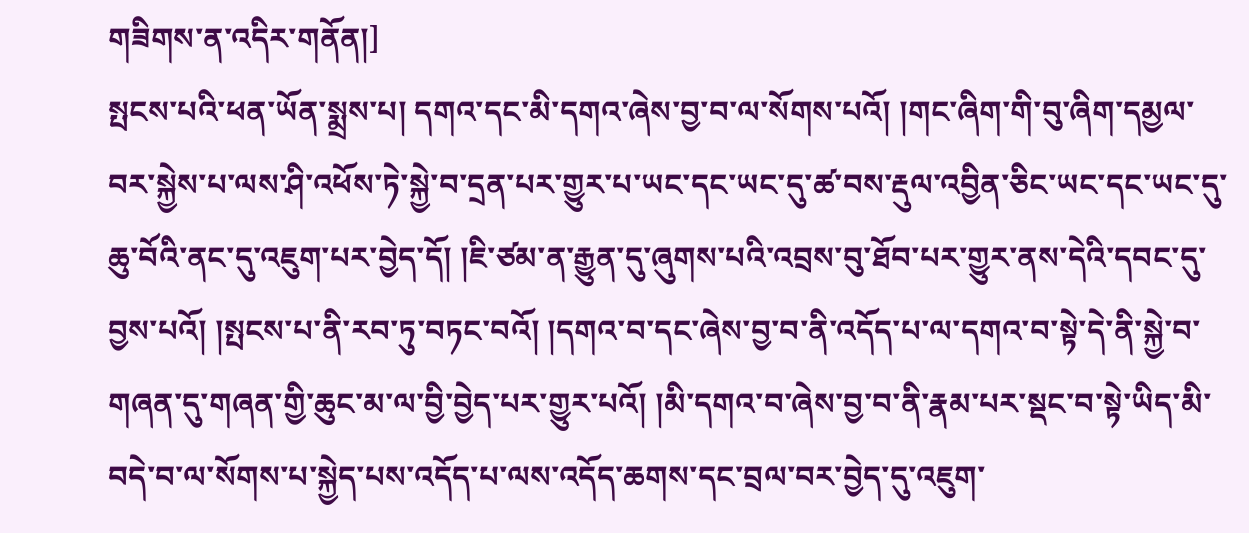གཟིགས་ན་འདིར་གནོན།]
སྤངས་པའི་ཕན་ཡོན་སྨྲས་པ། དགའ་དང་མི་དགའ་ཞེས་བྱ་བ་ལ་སོགས་པའོ། །གང་ཞིག་གི་བུ་ཞིག་དམྱལ་བར་སྐྱེས་པ་ལས་ཤི་འཕོས་ཏེ་སྐྱེ་བ་དྲན་པར་གྱུར་པ་ཡང་དང་ཡང་དུ་ཚ་བས་རྡུལ་འབྱིན་ཅིང་ཡང་དང་ཡང་དུ་ཆུ་བོའི་ནང་དུ་འཇུག་པར་བྱེད་དོ། །ཇི་ཙམ་ན་རྒྱུན་དུ་ཞུགས་པའི་འབྲས་བུ་ཐོབ་པར་གྱུར་ནས་དེའི་དབང་དུ་བྱས་པའོ། །སྤངས་པ་ནི་རབ་ཏུ་བཏང་བའོ། །དགའ་བ་དང་ཞེས་བྱ་བ་ནི་འདོད་པ་ལ་དགའ་བ་སྟེ་དེ་ནི་སྐྱེ་བ་གཞན་དུ་གཞན་གྱི་ཆུང་མ་ལ་བྱི་བྱེད་པར་གྱུར་པའོ། །མི་དགའ་བ་ཞེས་བྱ་བ་ནི་རྣམ་པར་སྡང་བ་སྟེ་ཡིད་མི་བདེ་བ་ལ་སོགས་པ་སྐྱེད་པས་འདོད་པ་ལས་འདོད་ཆགས་དང་བྲལ་བར་བྱེད་དུ་འཇུག་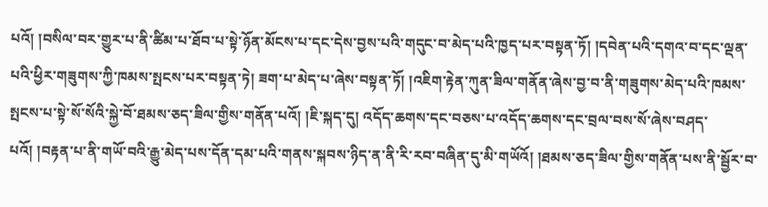པའོ། །བསིལ་བར་གྱུར་པ་ནི་ཚིམ་པ་ཐོབ་པ་སྟེ་ཉོན་མོངས་པ་དང་དེས་བྱས་པའི་གདུང་བ་མེད་པའི་ཁྱད་པར་བསྟན་ཏོ། །དབེན་པའི་དགའ་བ་དང་ལྡན་པའི་ཕྱིར་གཟུགས་ཀྱི་ཁམས་སྤངས་པར་བསྟན་ཏེ། ཟག་པ་མེད་པ་ཞེས་བསྟན་ཏོ། །འཇིག་རྟེན་ཀུན་ཟིལ་གནོན་ཞེས་བྱ་བ་ནི་གཟུགས་མེད་པའི་ཁམས་སྤངས་པ་སྟེ་སོ་སོའི་སྐྱེ་བོ་ཐམས་ཅད་ཟིལ་གྱིས་གནོན་པའོ། །ཇི་སྐད་དུ། འདོད་ཆགས་དང་བཅས་པ་འདོད་ཆགས་དང་བྲལ་བས་སོ་ཞེས་བཤད་པའོ། །བརྟན་པ་ནི་གཡོ་བའི་རྒྱུ་མེད་པས་དོན་དམ་པའི་གནས་སྐབས་ཉིད་ན་ནི་རི་རབ་བཞིན་དུ་མི་གཡོའོ། །ཐམས་ཅད་ཟིལ་གྱིས་གནོན་པས་ནི་སྦྱོར་བ་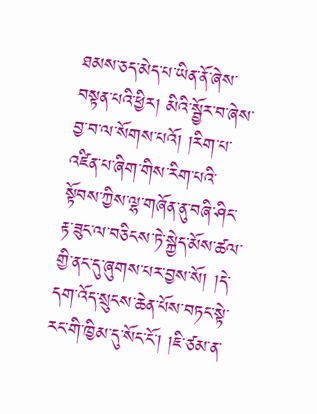ཐམས་ཅད་མེད་པ་ཡིན་ནོ་ཞེས་བསྟན་པའི་ཕྱིར། མིའི་སྦྱོར་བ་ཞེས་བྱ་བ་ལ་སོགས་པའོ། །རིག་པ་འཛིན་པ་ཞིག་གིས་རིག་པའི་སྟོབས་ཀྱིས་ལྷ་གཞོན་ནུ་བཞི་ཤིང་རྟ་ཟུང་ལ་བཅིངས་ཏེ་སྐྱེད་མོས་ཚལ་གྱི་ནང་དུ་ཞུགས་པར་བྱས་སོ། །དེ་དག་འོད་སྲུངས་ཆེན་པོས་བཏང་སྟེ་རང་གི་ཁྱིམ་དུ་སོང་ངོ་། །ཇི་ཙམ་ན་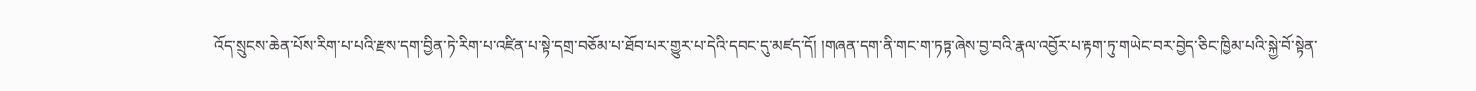འོད་སྲུངས་ཆེན་པོས་རིག་པ་པའི་རྫས་དག་བྱིན་ཏེ་རིག་པ་འཛིན་པ་སྟེ་དགྲ་བཅོམ་པ་ཐོབ་པར་གྱུར་པ་དེའི་དབང་དུ་མཛད་དོ། །གཞན་དག་ནི་གང་ག་ཏཏྟ་ཞེས་བྱ་བའི་རྣལ་འབྱོར་པ་རྟག་ཏུ་གཡེང་བར་བྱེད་ཅིང་ཁྱིམ་པའི་སྐྱེ་བོ་སྟེན་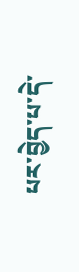པར་བྱེད་པ་དེ་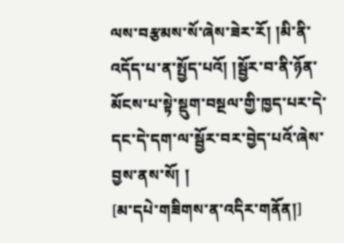ལས་བརྩམས་སོ་ཞེས་ཟེར་རོ། །མི་ནི་འདོད་པ་ན་སྤྱོད་པའོ། །སྦྱོར་བ་ནི་ཉོན་མོངས་པ་སྟེ་སྡུག་བསྔལ་གྱི་ཁྱད་པར་དེ་དང་དེ་དག་ལ་སྦྱོར་བར་བྱེད་པའོ་ཞེས་བྱས་ནས་སོ། །
[མ་དཔེ་གཟིགས་ན་འདིར་གནོན།]